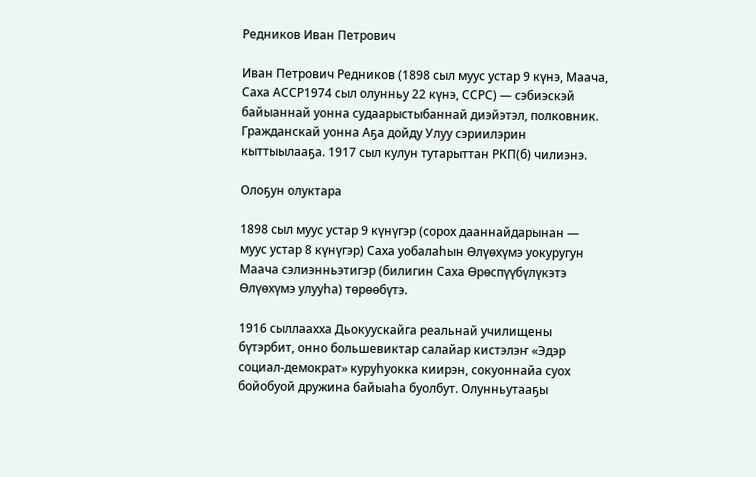Редников Иван Петрович

Иван Петрович Редников (1898 сыл муус устар 9 күнэ, Маача, Саха АССР1974 сыл олунньу 22 күнэ, ССРС) — сэбиэскэй байыаннай уонна судаарыстыбаннай диэйэтэл, полковник. Гражданскай уонна Аҕа дойду Улуу сэриилэрин кыттыылааҕа. 1917 сыл кулун тутарыттан РКП(б) чилиэнэ.

Олоҕун олуктара

1898 сыл муус устар 9 күнүгэр (сорох дааннайдарынан — муус устар 8 күнүгэр) Саха уобалаһын Өлүөхүмэ уокуругун Маача сэлиэнньэтигэр (билигин Саха Өрөспүүбүлүкэтэ Өлүөхүмэ улууһа) төрөөбүтэ.

1916 сыллаахха Дьокуускайга реальнай училищены бүтэрбит, онно большевиктар салайар кистэлэҥ «Эдэр социал-демократ» куруһуокка киирэн, сокуоннайа суох бойобуой дружина байыаһа буолбут. Олунньутааҕы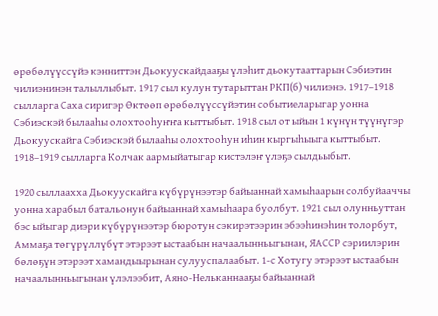өрөбөлүүссүйэ кэнниттэн Дьокуускайдааҕы үлэһит дьокутааттарын Сэбиэтин чилиэнинэн талыллыбыт. 1917 сыл кулун тутарыттан РКП(б) чилиэнэ. 1917–1918 сылларга Саха сиригэр Өктөөп өрөбөлүүссүйэтин событиеларыгар уонна Сэбиэскэй былааһы олохтооһуҥҥа кыттыбыт. 1918 сыл от ыйын 1 күнүн түүнүгэр Дьокуускайга Сэбиэскэй былааһы олохтооһун иһин кыргыһыыга кыттыбыт. 1918–1919 сылларга Колчак аармыйатыгар кистэлэҥ үлэҕэ сылдьыбыт.

1920 сыллаахха Дьокуускайга күбүрүнээтэр байыаннай хамыһаарын солбуйааччы уонна харабыл батальонун байыаннай хамыһаара буолбут. 1921 сыл олунньуттан бэс ыйыгар диэри күбүрүнээтэр бюротун сэкирэтээрин эбээһинэһин толорбут, Аммаҕа төгүрүллүбүт этэрээт ыстаабын начаалынньыгынан, ЯАССР сэриилэрин бөлөҕүн этэрээт хамандыырынан сулууспалаабыт. 1-с Хотугу этэрээт ыстаабын начаалынньыгынан үлэлээбит, Аяно-Нельканнааҕы байыаннай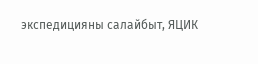экспедицияны салайбыт, ЯЦИК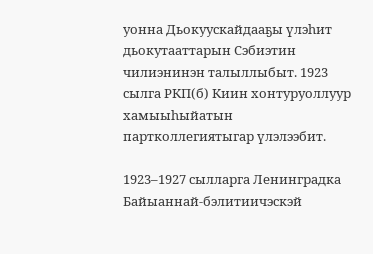уонна Дьокуускайдааҕы үлэһит дьокутааттарын Сэбиэтин чилиэнинэн талыллыбыт. 1923 сылга РКП(б) Киин хонтуруоллуур хамыыһыйатын партколлегиятыгар үлэлээбит.

1923–1927 сылларга Ленинградка Байыаннай-бэлитиичэскэй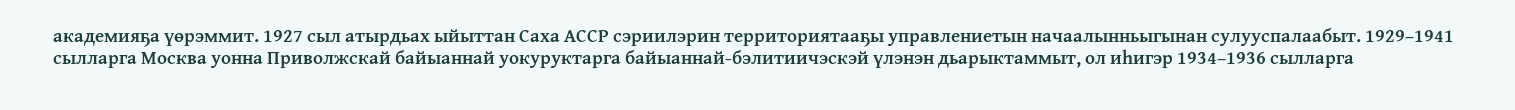академияҕа үөрэммит. 1927 сыл атырдьах ыйыттан Саха АССР сэриилэрин территориятааҕы управлениетын начаалынньыгынан сулууспалаабыт. 1929–1941 сылларга Москва уонна Приволжскай байыаннай уокуруктарга байыаннай-бэлитиичэскэй үлэнэн дьарыктаммыт, ол иһигэр 1934–1936 сылларга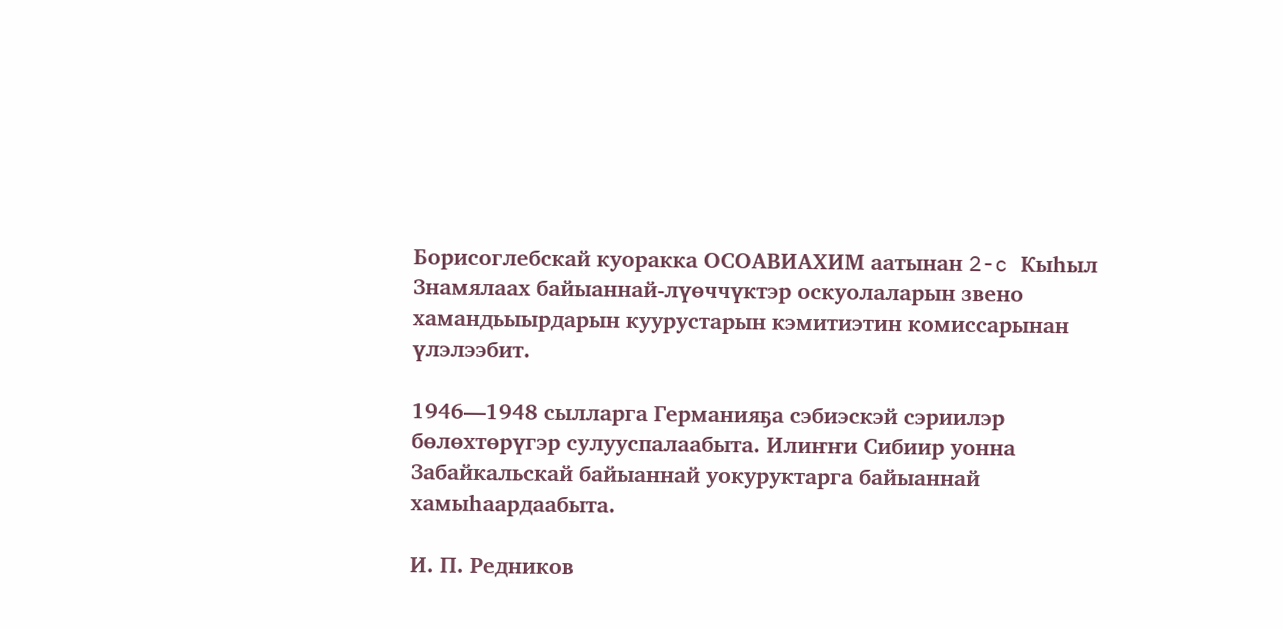Борисоглебскай куоракка ОСОАВИАХИМ аатынан 2-c Кыһыл Знамялаах байыаннай-лүөччүктэр оскуолаларын звено хамандьыырдарын куурустарын кэмитиэтин комиссарынан үлэлээбит.

1946—1948 сылларга Германияҕа сэбиэскэй сэриилэр бөлөхтөрүгэр сулууспалаабыта. Илиҥҥи Сибиир уонна Забайкальскай байыаннай уокуруктарга байыаннай хамыһаардаабыта.

И. П. Редников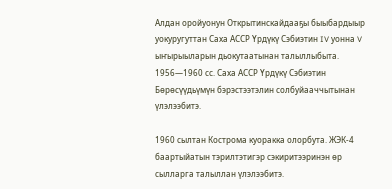Алдан оройуонун Открытинскайдааҕы быыбардыыр уокуругуттан Саха АССР Үрдүкү Сэбиэтин IV уонна V ыҥырыыларын дьокутаатынан талыллыбыта. 1956—1960 сс. Саха АССР Үрдүкү Сэбиэтин Бөрөсүүдьүмүн бэрэстээтэлин солбуйааччытынан үлэлээбитэ.

1960 сылтан Кострома куоракка олорбута. ЖЭК-4 баартыйатын тэрилтэтигэр сэкиритээринэн өр сылларга талыллан үлэлээбитэ.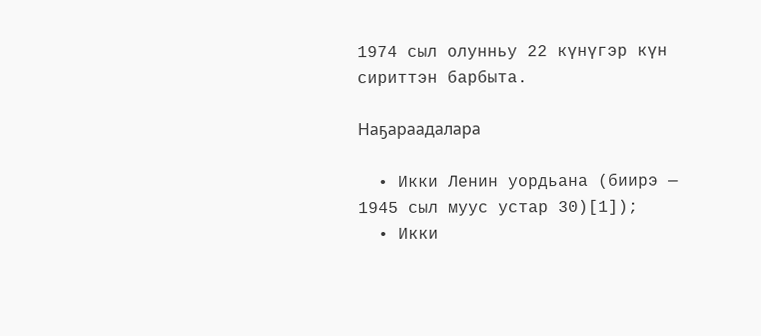1974 сыл олунньу 22 күнүгэр күн сириттэн барбыта.

Наҕараадалара

  • Икки Ленин уордьана (биирэ — 1945 сыл муус устар 30)[1]);
  • Икки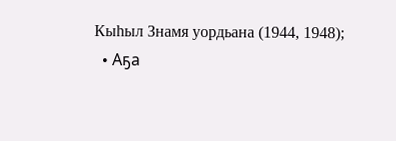Кыһыл Знамя уордьана (1944, 1948);
  • Аҕа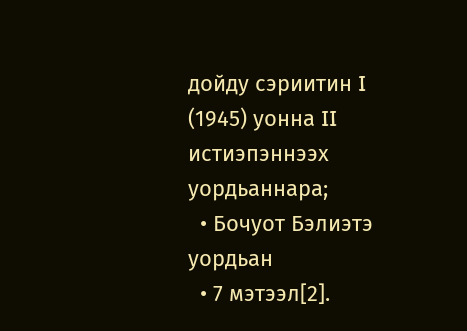дойду сэриитин I (1945) уонна II истиэпэннээх уордьаннара;
  • Бочуот Бэлиэтэ уордьан
  • 7 мэтээл[2].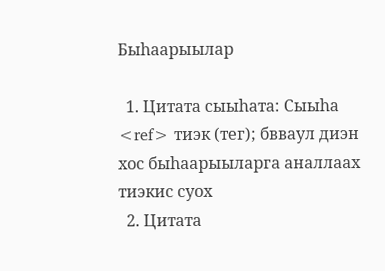Быһаарыылар

  1. Цитата сыыһата: Сыыһа <ref> тиэк (тег); бвваул диэн хос быһаарыыларга аналлаах тиэкис суох
  2. Цитата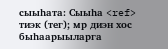сыыһата: Сыыһа <ref> тиэк (тег); мр диэн хос быһаарыыларга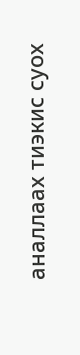аналлаах тиэкис суох